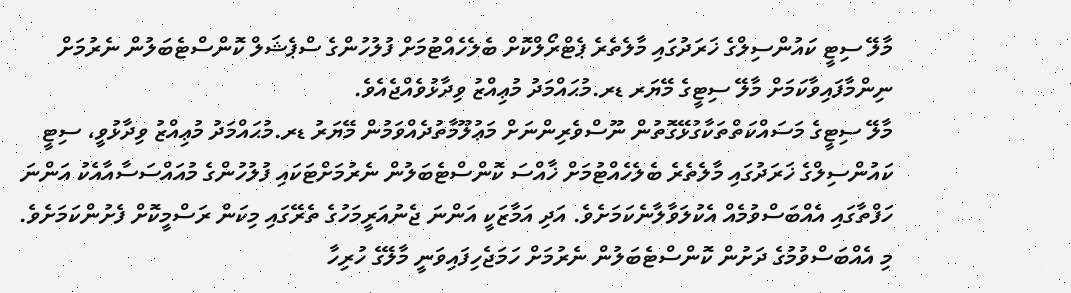މާލޭ ސިޓީ ކައުންސިލްގެ ޚަރަދުގައި މާލެތެރެ ޕެޓްރޯލްކޮށް ބެލެހެއްޓުމަށް ފުލުހުންގެ ސްޕެޝަލް ކޮންސްޓެބަލުން ނެރުމަށް ނިންމާފައިވާކަމަށް މާލޭ ސިޓީގެ މޭޔަރ ޑރ.މުޙައްމަދު މުޢިއްޒު ވިދާޅުވެއްޖެއެވެ.
މާލޭ ސިޓީގެ މަސައްކަތްތަކާގުޅޭގޮތުން ނޫސްވެރިންނަށް މަޢުލޫމާތުދެއްވަމުން މޭޔަރު ޑރ.މުޙައްމަދު މުޢިއްޒު ވިދާޅުވީ، ސިޓީ ކައުންސިލްގެ ޚަރަދުގައި މާލެތެރެ ބެލެހެއްޓުމަށް ޚާއްސަ ކޮންސްޓެބަލުން ނެރުމަށްޓަކައި ފުލުހުންގެ މުއައްސަސާއާއެކު އަންނަ ހަފްތާގައި އެއްބަސްވުމެއް އެކުލަވާލާނެކަމަށެވެ. އަދި އަމާޒަކީ އަންނަ ޖެނުއަރީމަހުގެ ތެރޭގައި މިކަން ރަސްމީކޮށް ފެށުންކަމަށެވެ.
މި އެއްބަސްވުމުގެ ދަށުން ކޮންސްޓެބަލުން ނެރުމަށް ހަމަޖެހިފައިވަނީ މާލޭގެ ހުރިހާ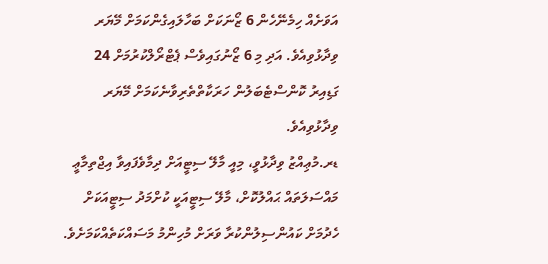އަވަށެއް ހިމެނޭހެން 6 ޒޯނަކަށް ބަހާލައިގެންކަމަށް މޭޔަރ ވިދާޅުވިއެވެ. އަދި މި 6 ޒޯނުގައިވެސް ޕެޓްރޯލްކުރުމަށް 24 ގަޑިއިރު ކޮންސްޓެބަލުން ހަރަކާތްތެރިވާނެކަމަށް މޭޔަރ ވިދާޅުވިއެވެ.
ޑރ.މުޢިއްޒު ވިދާޅުވީ، މިއީ މާލޭ ސިޓީއަށް ދިމާވެފައިވާ އިޖްތިމާޢީ މައްސަލަތައް ޙައްލުކޮށް، މާލޭ ސިޓީއަކީ ކުށްމަދު ސިޓީއަކަށް ހެދުމަށް ކައުންސިލުންކުރާ ވަރަށް މުހިންމު މަސައްކަތެއްކަމަށެވެ.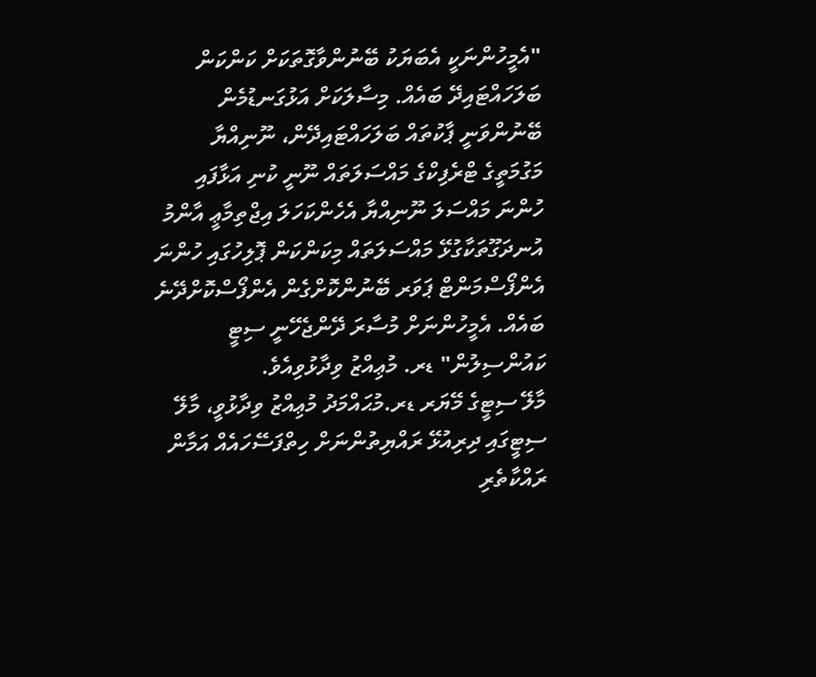"އެމީހުންނަކީ އެބަޔަކު ބޭނުންވާގޮތަކަށް ކަންކަން ބަލަހައްޓައިދޭ ބައެއް. މިސާލަކަށް އަޅުގަނޑުމެން ބޭނުންވަނީ ޕާކުތައް ބަލަހައްޓައިދޭން، ނޫނިއްޔާ މަގުމަތީގެ ޓްރެފިކްގެ މައްސަލަތައް ނޫނީ ކުނި އަޅާފައި ހުންނަ މައްސަލަ ނޫނިއްޔާ އެހެންކަހަލަ އިޖްތިމާޢީ އާންމު އުނދަގޫތަކާގުޅޭ މައްސަލަތައް މިކަންކަން ޕޮލިހުގައި ހުންނަ އެންފޯސްމަންޓް ޕަވަރ ބޭނުންކޮށްގެން އެންފޯސްކޮށްދޭނެ ބައެއް. އެމީހުންނަށް މުސާރަ ދޭންޖެހޭނީ ސިޓީ ކައުންސިލުން" ޑރ. މުޢިއްޒު ވިދާޅުވިއެވެ.
މާލޭ ސިޓީގެ މޭޔަރ ޑރ.މުޙައްމަދު މުޢިއްޒު ވިދާޅުވީ، މާލޭ ސިޓީގައި ދިރިއުޅޭ ރައްޔިތުންނަށް ހިތްފަސޭހައެއް އަމާން ރައްކާތެރި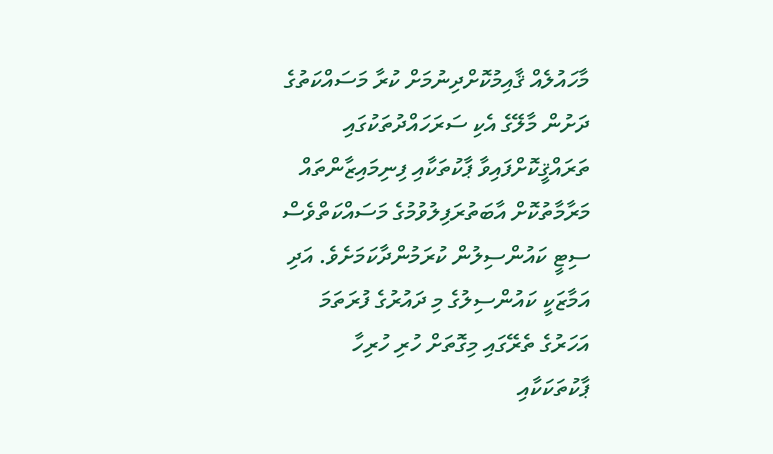މާހައުލެއް ޤާއިމުކޮށްދިނުމަށް ކުރާ މަސައްކަތުގެ ދަށުން މާލޭގެ އެކި ސަރަހައްދުތަކުގައި ތަރައްޤީކޮށްފައިވާ ޕާކުތަކާއި ފިނިމައިޒާންތައް މަރާމާތުކޮށް އާބަތުރަފިލުވުމުގެ މަސައްކަތްވެސް ސިޓީ ކައުންސިލުން ކުރަމުންދާކަމަށެވެ. އަދި އަމާޒަކީ ކައުންސިލުގެ މި ދައުރުގެ ފުރަތަމަ އަހަރުގެ ތެރޭގައި މިގޮތަށް ހުރި ހުރިހާ ޕާކުތަކަކާއި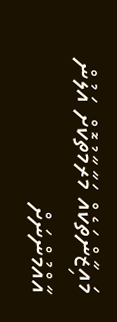މައިޒާންތަކެއް މަރާމާތުކޮށް އަލުން އާއްމުންނަށް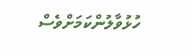ހުޅުވާލުންކަމަށްވެސް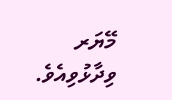މޭޔަރ ވިދާޅުވިއެވެ.